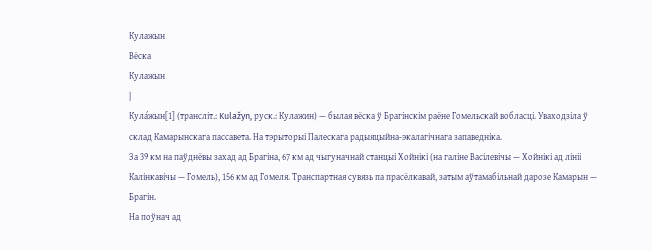Кулажын
Вёска
Кулажын
|
Кула́жын[1] (трансліт.: Kulažyn, руск.: Кулажин) — былая вёска ў Брагінскім раёне Гомельскай вобласці. Уваходзіла ў склад Камарынскага пассавета. На тэрыторыі Палескага радыяцыйна-экалагічнага запаведніка.
За 39 км на паўднёвы захад ад Брагіна, 67 км ад чыгуначнай станцыі Хойнікі (на галіне Васілевічы — Хойнікі ад лініі Калінкавічы — Гомель), 156 км ад Гомеля. Транспартная сувязь па прасёлкавай, затым аўтамабільнай дарозе Камарын — Брагін.
На поўнач ад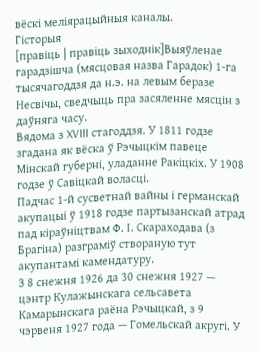вёскі меліярацыйныя каналы.
Гісторыя
[правіць | правіць зыходнік]Выяўленае гарадзішча (мясцовая назва Гарадок) 1-га тысячагоддзя да н.э. на левым беразе Несвічы, сведчыць пра засяленне мясцін з даўняга часу.
Вядома з XVIII стагоддзя. У 1811 годзе згадана як вёска ў Рэчыцкім павеце Мінскай губерні, уладанне Ракіцкіх. У 1908 годзе ў Савіцкай воласці.
Падчас 1-й сусветнай вайны і германскай акупацыі ў 1918 годзе партызанскай атрад пад кіраўніцтвам Ф. І. Скараходава (з Брагіна) разграміў створаную тут акупантамі камендатуру.
З 8 снежня 1926 да 30 снежня 1927 — цэнтр Кулажынскага сельсавета Камарынскага раёна Рэчыцкай, з 9 чэрвеня 1927 года — Гомельскай акругі. У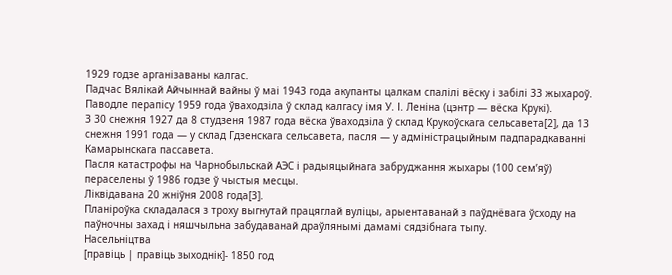1929 годзе арганізаваны калгас.
Падчас Вялікай Айчыннай вайны ў маі 1943 года акупанты цалкам спалілі вёску і забілі 33 жыхароў.
Паводле перапісу 1959 года ўваходзіла ў склад калгасу імя У. І. Леніна (цэнтр — вёска Крукі).
З 30 снежня 1927 да 8 студзеня 1987 года вёска ўваходзіла ў склад Крукоўскага сельсавета[2], да 13 снежня 1991 года — у склад Гдзенскага сельсавета, пасля — у адміністрацыйным падпарадкаванні Камарынскага пассавета.
Пасля катастрофы на Чарнобыльскай АЭС і радыяцыйнага забруджання жыхары (100 сем’яў) пераселены ў 1986 годзе ў чыстыя месцы.
Ліквідавана 20 жніўня 2008 года[3].
Планіроўка складалася з троху выгнутай працяглай вуліцы, арыентаванай з паўднёвага ўсходу на паўночны захад і няшчыльна забудаванай драўлянымі дамамі сядзібнага тыпу.
Насельніцтва
[правіць | правіць зыходнік]- 1850 год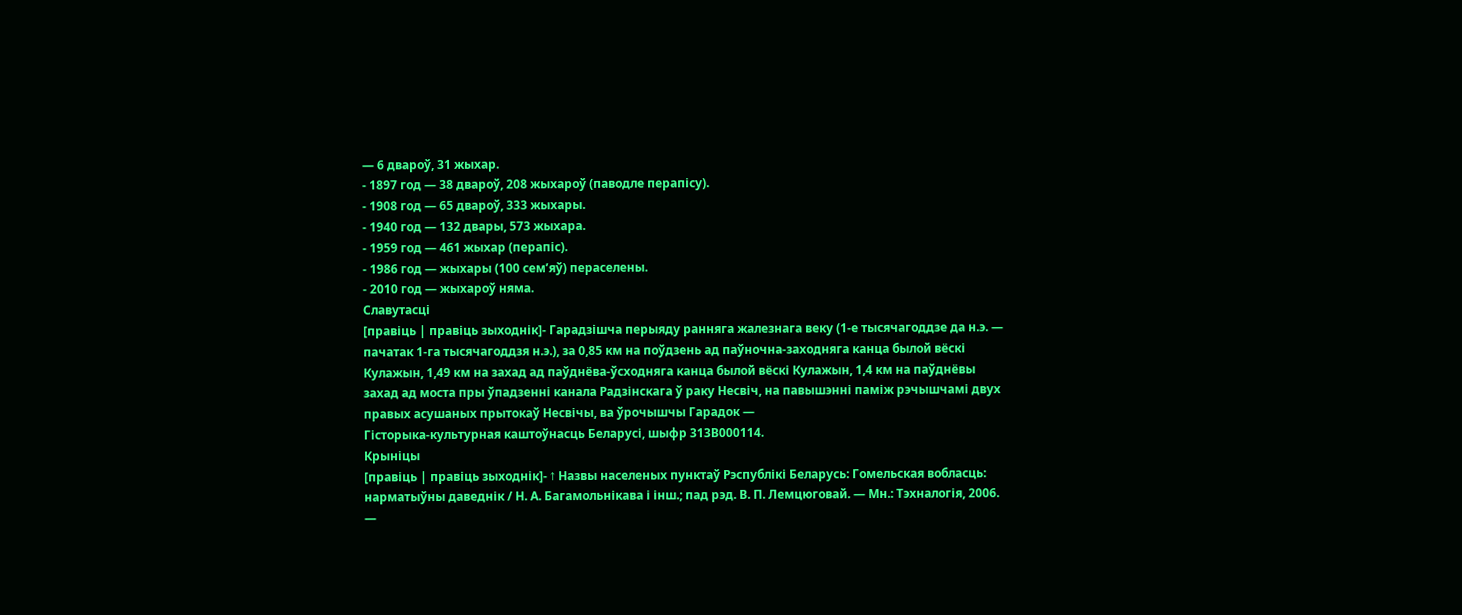— 6 двароў, 31 жыхар.
- 1897 год — 38 двароў, 208 жыхароў (паводле перапісу).
- 1908 год — 65 двароў, 333 жыхары.
- 1940 год — 132 двары, 573 жыхара.
- 1959 год — 461 жыхар (перапіс).
- 1986 год — жыхары (100 сем’яў) пераселены.
- 2010 год — жыхароў няма.
Славутасці
[правіць | правіць зыходнік]- Гарадзішча перыяду ранняга жалезнага веку (1-е тысячагоддзе да н.э. — пачатак 1-га тысячагоддзя н.э.), за 0,85 км на поўдзень ад паўночна-заходняга канца былой вёскі Кулажын, 1,49 км на захад ад паўднёва-ўсходняга канца былой вёскі Кулажын, 1,4 км на паўднёвы захад ад моста пры ўпадзенні канала Радзінскага ў раку Несвіч, на павышэнні паміж рэчышчамі двух правых асушаных прытокаў Несвічы, ва ўрочышчы Гарадок —
Гісторыка-культурная каштоўнасць Беларусі, шыфр 313В000114.
Крыніцы
[правіць | правіць зыходнік]- ↑ Назвы населеных пунктаў Рэспублікі Беларусь: Гомельская вобласць: нарматыўны даведнік / Н. А. Багамольнікава і інш.; пад рэд. В. П. Лемцюговай. — Мн.: Тэхналогія, 2006. —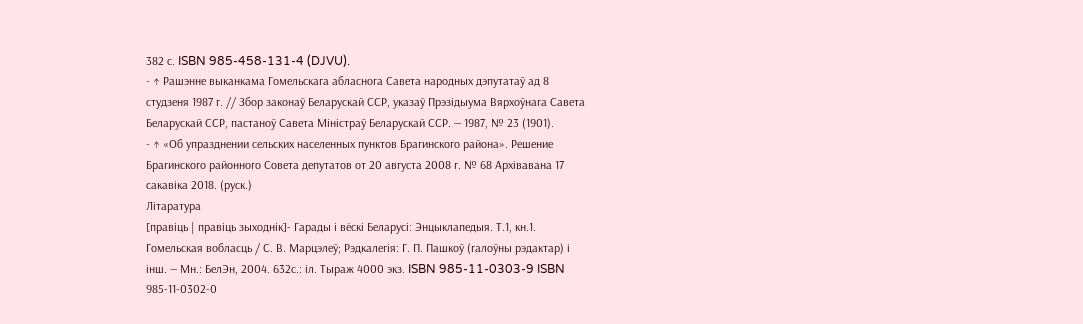382 с. ISBN 985-458-131-4 (DJVU).
- ↑ Рашэнне выканкама Гомельскага абласнога Савета народных дэпутатаў ад 8 студзеня 1987 г. // Збор законаў Беларускай ССР, указаў Прэзідыума Вярхоўнага Савета Беларускай ССР, пастаноў Савета Міністраў Беларускай ССР. — 1987, № 23 (1901).
- ↑ «Об упразднении сельских населенных пунктов Брагинского района». Решение Брагинского районного Совета депутатов от 20 августа 2008 г. № 68 Архівавана 17 сакавіка 2018. (руск.)
Літаратура
[правіць | правіць зыходнік]- Гарады і вёскі Беларусі: Энцыклапедыя. Т.1, кн.1. Гомельская вобласць / С. В. Марцэлеў; Рэдкалегія: Г. П. Пашкоў (галоўны рэдактар) і інш. — Мн.: БелЭн, 2004. 632с.: іл. Тыраж 4000 экз. ISBN 985-11-0303-9 ISBN 985-11-0302-0